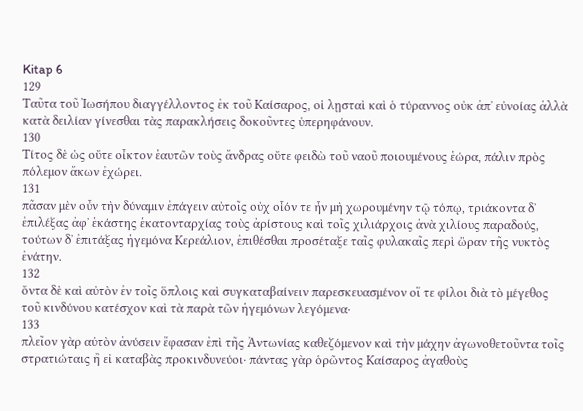Kitap 6
129
Ταῦτα τοῦ Ἰωσήπου διαγγέλλοντος ἐκ τοῦ Καίσαρος, οἱ λῃσταὶ καὶ ὁ τύραννος οὐκ ἀπʼ εὐνοίας ἀλλὰ κατὰ δειλίαν γίνεσθαι τὰς παρακλήσεις δοκοῦντες ὑπερηφάνουν.
130
Τίτος δὲ ὡς οὔτε οἶκτον ἑαυτῶν τοὺς ἄνδρας οὔτε φειδὼ τοῦ ναοῦ ποιουμένους ἑώρα, πάλιν πρὸς πόλεμον ἄκων ἐχώρει.
131
πᾶσαν μὲν οὖν τὴν δύναμιν ἐπάγειν αὐτοῖς οὐχ οἷόν τε ἦν μὴ χωρουμένην τῷ τόπῳ, τριάκοντα δʼ ἐπιλέξας ἀφʼ ἑκάστης ἑκατονταρχίας τοὺς ἀρίστους καὶ τοῖς χιλιάρχοις ἀνὰ χιλίους παραδούς, τούτων δʼ ἐπιτάξας ἡγεμόνα Κερεάλιον, ἐπιθέσθαι προσέταξε ταῖς φυλακαῖς περὶ ὥραν τῆς νυκτὸς ἐνάτην.
132
ὄντα δὲ καὶ αὐτὸν ἐν τοῖς ὅπλοις καὶ συγκαταβαίνειν παρεσκευασμένον οἵ τε φίλοι διὰ τὸ μέγεθος τοῦ κινδύνου κατέσχον καὶ τὰ παρὰ τῶν ἡγεμόνων λεγόμενα·
133
πλεῖον γὰρ αὐτὸν ἀνύσειν ἔφασαν ἐπὶ τῆς Ἀντωνίας καθεζόμενον καὶ τὴν μάχην ἀγωνοθετοῦντα τοῖς στρατιώταις ἢ εἰ καταβὰς προκινδυνεύοι· πάντας γὰρ ὁρῶντος Καίσαρος ἀγαθοὺς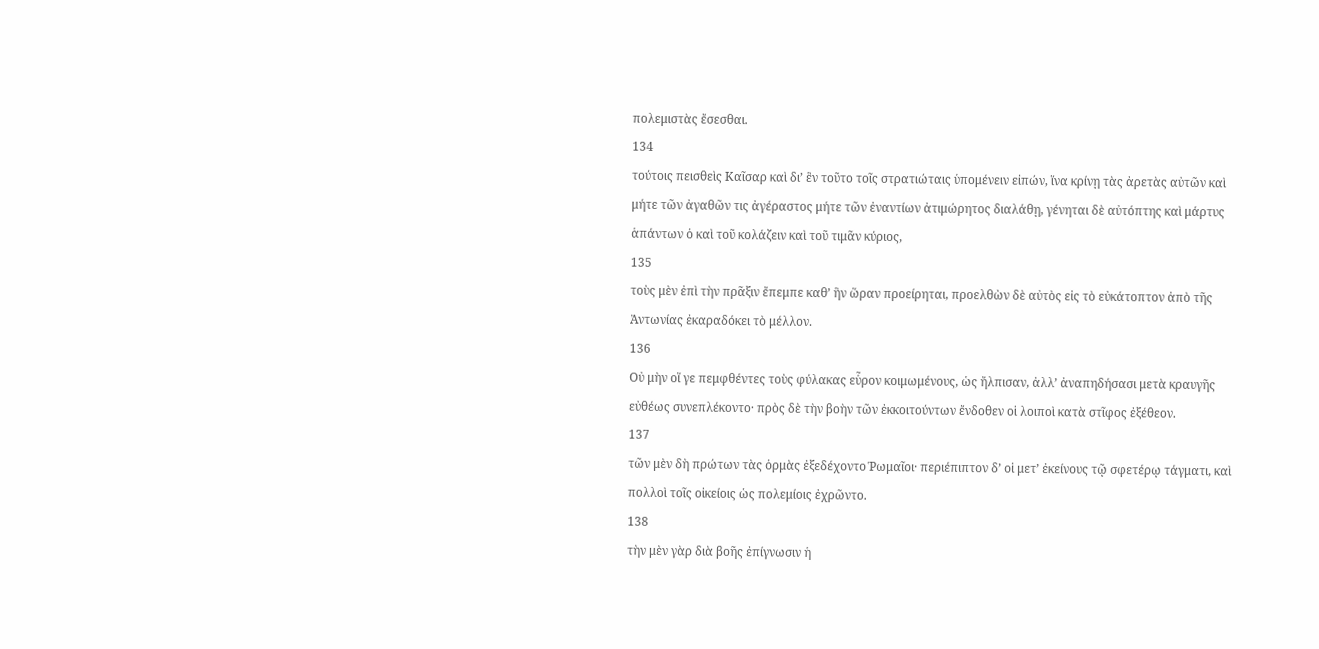πολεμιστὰς ἔσεσθαι.
134
τούτοις πεισθεὶς Καῖσαρ καὶ διʼ ἓν τοῦτο τοῖς στρατιώταις ὑπομένειν εἰπών, ἵνα κρίνῃ τὰς ἀρετὰς αὐτῶν καὶ μήτε τῶν ἀγαθῶν τις ἀγέραστος μήτε τῶν ἐναντίων ἀτιμώρητος διαλάθῃ, γένηται δὲ αὐτόπτης καὶ μάρτυς ἁπάντων ὁ καὶ τοῦ κολάζειν καὶ τοῦ τιμᾶν κύριος,
135
τοὺς μὲν ἐπὶ τὴν πρᾶξιν ἔπεμπε καθʼ ἣν ὥραν προείρηται, προελθὼν δὲ αὐτὸς εἰς τὸ εὐκάτοπτον ἀπὸ τῆς Ἀντωνίας ἐκαραδόκει τὸ μέλλον.
136
Οὐ μὴν οἵ γε πεμφθέντες τοὺς φύλακας εὗρον κοιμωμένους, ὡς ἤλπισαν, ἀλλʼ ἀναπηδήσασι μετὰ κραυγῆς εὐθέως συνεπλέκοντο· πρὸς δὲ τὴν βοὴν τῶν ἐκκοιτούντων ἔνδοθεν οἱ λοιποὶ κατὰ στῖφος ἐξέθεον.
137
τῶν μὲν δὴ πρώτων τὰς ὁρμὰς ἐξεδέχοντο Ῥωμαῖοι· περιέπιπτον δʼ οἱ μετʼ ἐκείνους τῷ σφετέρῳ τάγματι, καὶ πολλοὶ τοῖς οἰκείοις ὡς πολεμίοις ἐχρῶντο.
138
τὴν μὲν γὰρ διὰ βοῆς ἐπίγνωσιν ἡ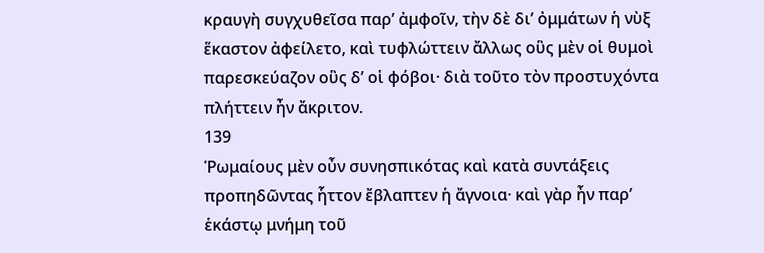κραυγὴ συγχυθεῖσα παρʼ ἀμφοῖν, τὴν δὲ διʼ ὀμμάτων ἡ νὺξ ἕκαστον ἀφείλετο, καὶ τυφλώττειν ἄλλως οὓς μὲν οἱ θυμοὶ παρεσκεύαζον οὓς δʼ οἱ φόβοι· διὰ τοῦτο τὸν προστυχόντα πλήττειν ἦν ἄκριτον.
139
Ῥωμαίους μὲν οὖν συνησπικότας καὶ κατὰ συντάξεις προπηδῶντας ἧττον ἔβλαπτεν ἡ ἄγνοια· καὶ γὰρ ἦν παρʼ ἑκάστῳ μνήμη τοῦ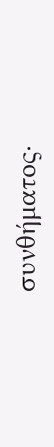συνθήματος·